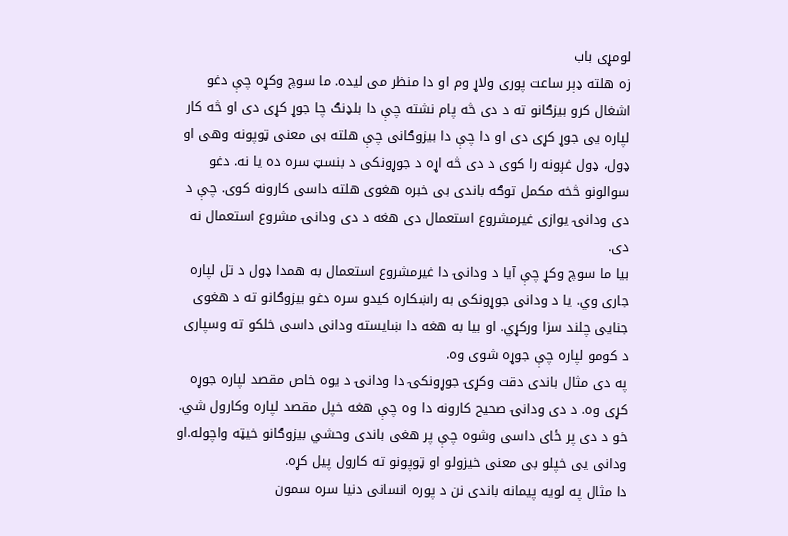لومړی باب
زه هلته ډېر ساعت پوری ولاړ وم او دا منظر می لیده. ما سوچ وکړه چې دغو اشغال کرو بیزګانو ته د دی څه پام نشته چې دا بلډنګ چا جوړ کړی دی او څه کار لپاره یی جوړ کړی دی او دا چې دا بیزوګانی چې هلته بی معنی ټوپونه وهی او ډول، ډول غږونه را کوی د دی څه اړه د جوړونکی د بنسټ سره ده یا نه. دغو سوالونو څخه مکمل توګه باندی بی خبره هغوی هلته داسی کارونه کوی. چې د دی ودانۍ یوازی غیرمشروع استعمال دی هغه د دی ودانۍ مشروع استعمال نه دی.
بیا ما سوچ وکړ چې آیا د ودانۍ دا غیرمشروع استعمال به همدا ډول د تل لپاره جاری وي. یا د ودانی جوړونکی به راښکاره کیدو سره دغو بیزوګانو ته د هغوی جنایی چلند سزا ورکړي. او بیا به هغه دا ښایسته ودانی داسی خلکو ته وسپاری د کومو لپاره چې جوړه شوی وه.
په دی مثال باندی دقت وکړۍ جوړونکۍ دا ودانۍ د یوه خاص مقصد لپاره جوړه کړی وه. د دی ودانۍ صحیح کارونه دا وه چې هغه خپل مقصد لپاره وکارول شي. خو د دی پر ځای داسی وشوه چې پر هغی باندی وحشي بیزوګانو خیټه واچوله.او ودانی یی خپلو بی معنی خیزولو او ټوپونو ته کارول پیل کړه.
دا مثال په لویه پیمانه باندی نن د پوره انسانی دنیا سره سمون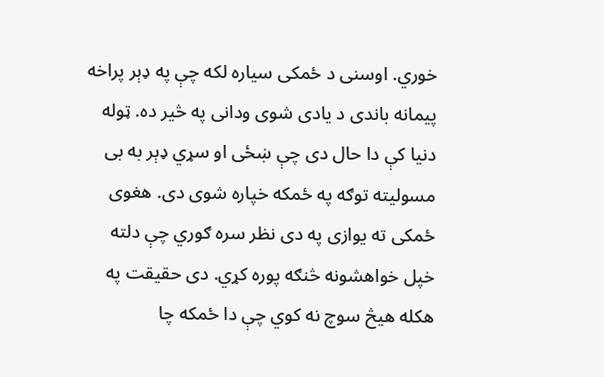خوري. اوسنی د ځمکی سیاره لکه چې په ډېر پراخه پیمانه باندی د یادی شوی ودانی په څیر ده. ټوله دنیا کې دا حال دی چې ښځی او سړي ډېر به بی مسولیته توګه په ځمکه خپاره شوی دی. هغوی ځمکی ته یوازی په دی نظر سره ګوري چې دلته خپل خواهشونه څنګه پوره کړي. دی حقیقت په هکله هیڅ سوچ نه کوي چې دا ځمکه چا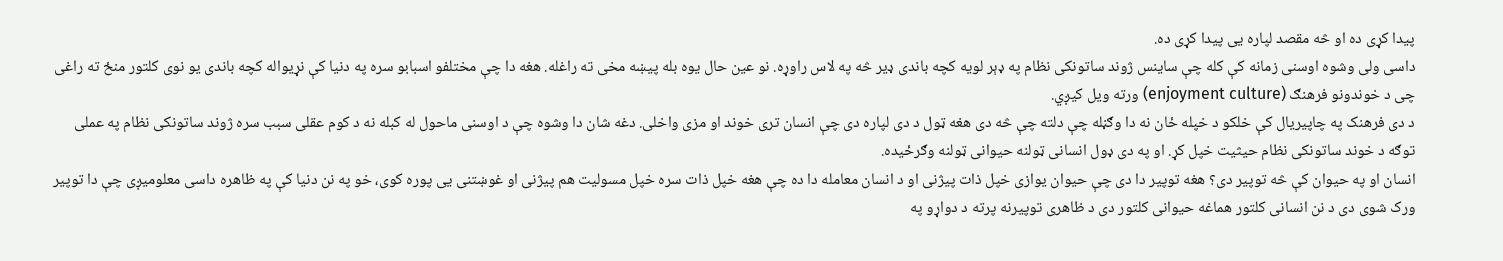پیدا کړی ده او څه مقصد لپاره یی پیدا کړی ده.
داسی ولی وشوه اوسنی زمانه کې کله چې ساينس ژوند ساتونکی نظام په ډېر لویه کچه باندی ډیر څه په لاس راوړه. نو عین حال یوه بله پیښه مخی ته راغله. هغه دا چې مختلفو اسبابو سره په دنیا کې نړیواله کچه باندی یو نوی کلتور منځ ته راغی چی د خوندونو فرهنګ (enjoyment culture) ورته ویل کیږي.
د دی فرهنک په چاپیریال کې خلکو د خپله ځان نه دا وګڼله چې دلته چې څه دی هغه ټول د دی لپاره دی چې انسان تری خوند او مزی واخلی. دغه شان دا وشوه چې د اوسنی ماحول له کبله نه د کوم عقلی سبب سره ژوند ساتونکی نظام په عملی توګه د خوند ساتونکی نظام حیثیت خپل کړ. او په دی ډول انسانی ټولنه حیوانی ټولنه وګرځیده.
انسان او په حیوان کې څه توپیر دی؟ هغه توپیر دا دی چې حیوان یوازی خپل ذات پیژنی او د انسان معامله دا ده چې هغه خپل ذات سره خپل مسولیت هم پیژنی او غوښتنی یی پوره کوی، خو په نن دنیا کې په ظاهره داسی معلومیږی چې دا توپیر ورک شوی دی د نن انسانی کلتور هماغه حیوانی کلتور دی د ظاهری توپیرنه پرته د دواړو په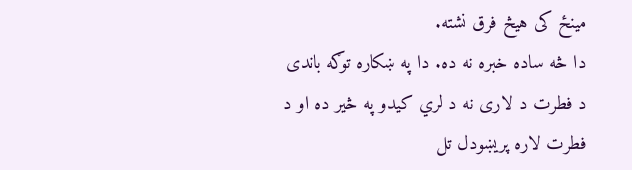مینځ کی هیڅ فرق نشته.
دا څه ساده خبره نه ده. دا په ښکاره توګه باندی د فطرت د لاری نه د لري کیدو په څیر ده او د فطرت لاره پریښودل تل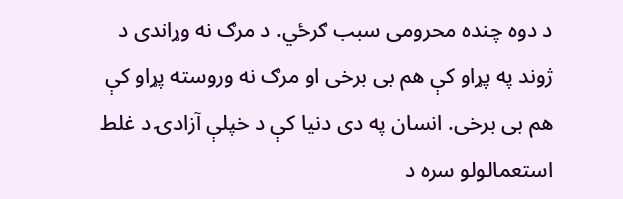د دوه چنده محرومی سبب ګرځي. د مرګ نه وړاندی د ژوند په پړاو کې هم بی برخی او مرګ نه وروسته پړاو کې هم بی برخی. انسان په دی دنیا کې د خپلې آزادۍ د غلط استعمالولو سره د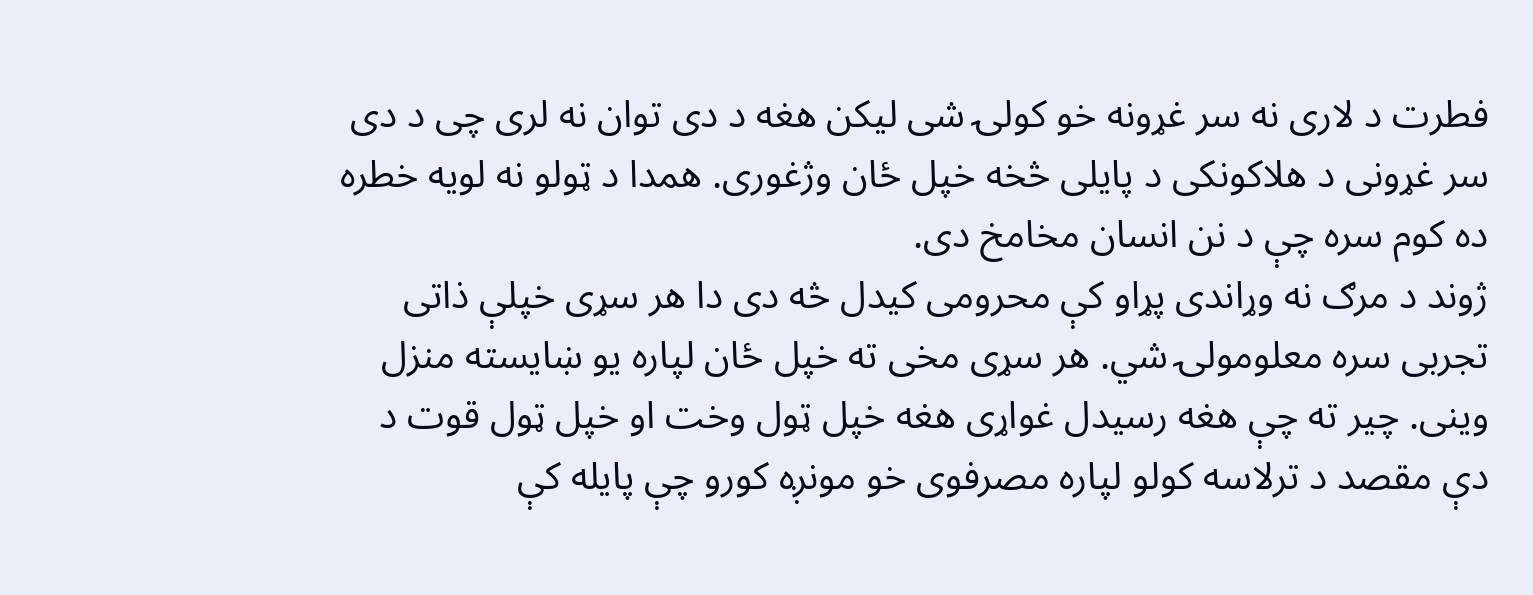فطرت د لاری نه سر غړونه خو کولۍ شی لیکن هغه د دی توان نه لری چی د دی سر غړونی د هلاکونکی د پايلی څخه خپل ځان وژغوری. همدا د ټولو نه لویه خطره ده کوم سره چې د نن انسان مخامخ دی.
ژوند د مرګ نه وړاندی پړاو کې محرومی کیدل څه دی دا هر سړی خپلې ذاتی تجربی سره معلومولۍ شي. هر سړی مخی ته خپل ځان لپاره یو ښايسته منزل وینی. چیر ته چې هغه رسیدل غواړی هغه خپل ټول وخت او خپل ټول قوت د دې مقصد د ترلاسه کولو لپاره مصرفوی خو مونږه کورو چې پایله کې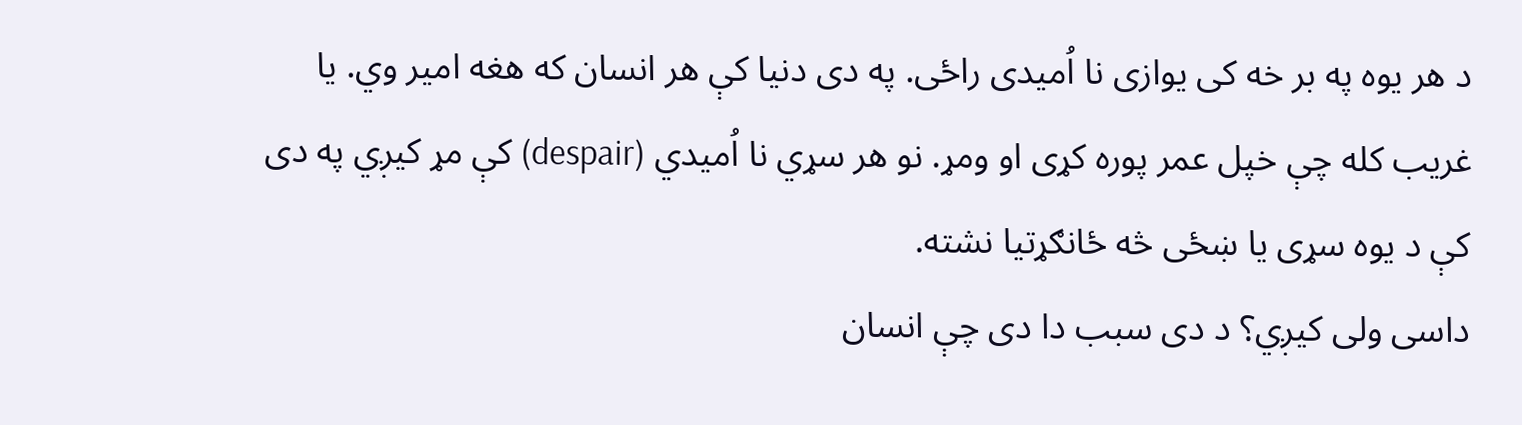د هر یوه په بر خه کی یوازی نا اُمیدی راځی. په دی دنیا کې هر انسان که هغه امیر وي. یا غریب کله چې خپل عمر پوره کړی او ومړ. نو هر سړي نا اُمیدي (despair) کې مړ کیږي په دی کې د یوه سړی یا ښځی څه ځانګړتیا نشته.
داسی ولی کیږي؟ د دی سبب دا دی چې انسان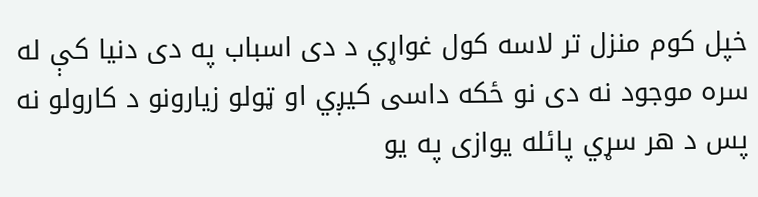خپل کوم منزل تر لاسه کول غواړي د دی اسباب په دی دنیا کې له سره موجود نه دی نو ځکه داسی کیږي او ټولو زیارونو د کارولو نه پس د هر سړي پائله یوازی په یو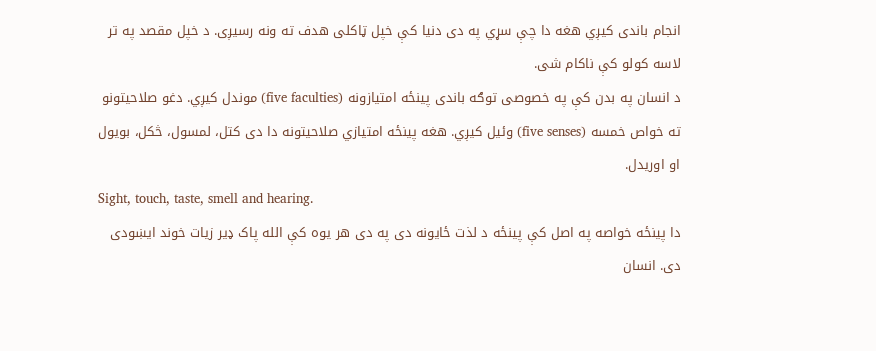انجام باندی کیږي هغه دا چې سړي په دی دنیا کې خپل ټاکلی هدف ته ونه رسیږی. د خپل مقصد په تر لاسه کولو کې ناکام شی.
د انسان په بدن کې په خصوصی توګه باندی پینځه امتیازونه (five faculties) موندل کیږي. دغو صلاحیتونو ته خواص خمسه (five senses) وئیل کیږي. هغه پینځه امتیازي صلاحیتونه دا دی کتل، لمسول، څکل، بویول او اوریدل.
Sight, touch, taste, smell and hearing.
دا پینځه خواصه په اصل کې پینځه د لذت ځایونه دی په دی هر یوه کې الله پاک ډیر زیات خوند ایښودی دی. انسان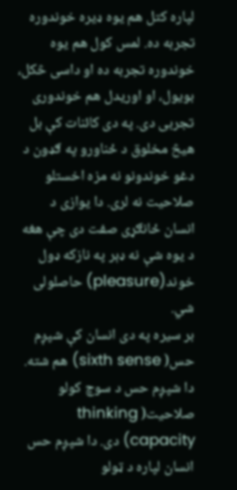لپاره کتل هم یوه ډیره خوندوره تجربه ده. لمس کول هم یوه خوندوره تجربه ده او داسی څکل، بویول، او اوریدل هم خوندوری تجربی دی. په دی کائنات کې بل هیڅ مخلوق د ځناورو په ګډون د دغو خوندونو نه مزه اخستلو صلاحیت نه لری. دا یوازی د انسان ځانګړی صفت دی چې هغه د یوه شې نه ډېر په نازکه ډول خوند(pleasure) حاصلولی شي.
بر سیره په دی انسان کې شپږم حس( sixth sense) هم شته. دا شپږم حس د سوچ کولو صلاحیت( thinking capacity) دی. دا شپږم حس انسان لپاره د ټولو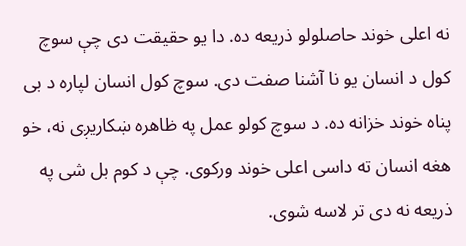نه اعلی خوند حاصلولو ذریعه ده. دا یو حقیقت دی چې سوچ کول د انسان یو نا آشنا صفت دی. سوچ کول انسان لپاره د بی پناه خوند خزانه ده. د سوچ کولو عمل په ظاهره ښکاریږی نه، خو هغه انسان ته داسی اعلی خوند ورکوی. چې د کوم بل شی په ذریعه نه دی تر لاسه شوی.